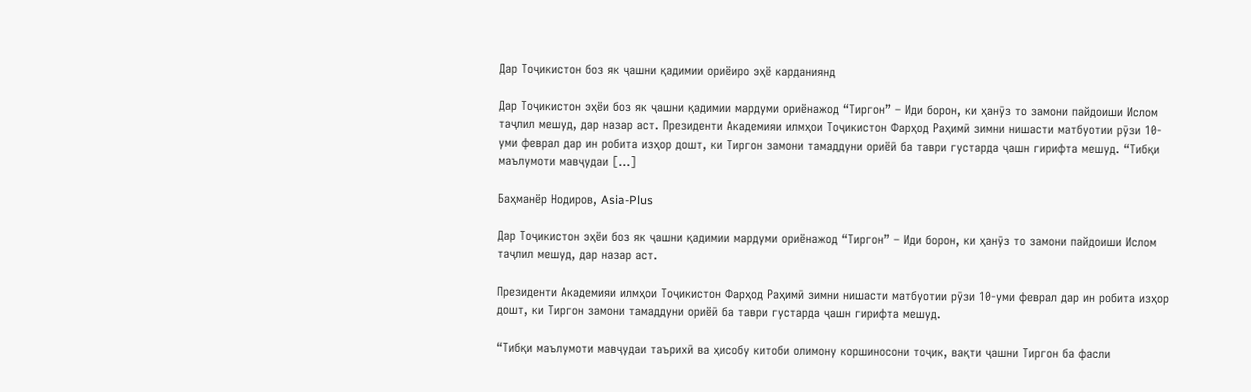Дар Тоҷикистон боз як ҷашни қадимии ориёиро эҳё карданиянд

Дар Тоҷикистон эҳёи боз як ҷашни қадимии мардуми ориёнажод “Тиргон” – Иди борон, ки ҳанӯз то замони пайдоиши Ислом таҷлил мешуд, дар назар аст. Президенти Академияи илмҳои Тоҷикистон Фарҳод Раҳимӣ зимни нишасти матбуотии рӯзи 10-уми феврал дар ин робита изҳор дошт, ки Тиргон замони тамаддуни ориёӣ ба таври густарда ҷашн гирифта мешуд. “Тибқи маълумоти мавҷудаи […]

Баҳманёр Нодиров, Asia-Plus

Дар Тоҷикистон эҳёи боз як ҷашни қадимии мардуми ориёнажод “Тиргон” – Иди борон, ки ҳанӯз то замони пайдоиши Ислом таҷлил мешуд, дар назар аст.

Президенти Академияи илмҳои Тоҷикистон Фарҳод Раҳимӣ зимни нишасти матбуотии рӯзи 10-уми феврал дар ин робита изҳор дошт, ки Тиргон замони тамаддуни ориёӣ ба таври густарда ҷашн гирифта мешуд.

“Тибқи маълумоти мавҷудаи таърихӣ ва ҳисобу китоби олимону коршиносони тоҷик, вақти ҷашни Тиргон ба фасли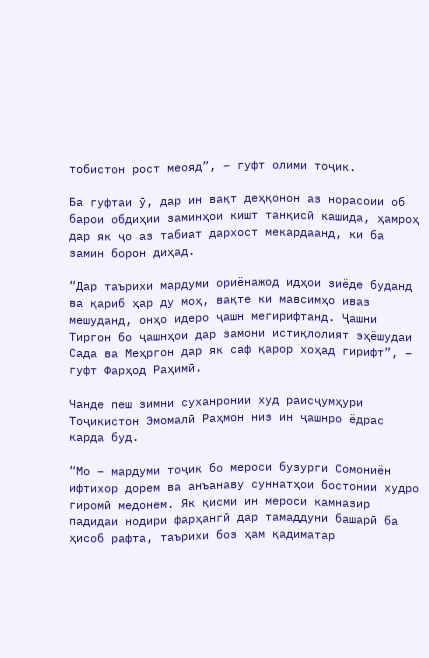тобистон рост меояд”, – гуфт олими тоҷик.

Ба гуфтаи ӯ, дар ин вақт деҳқонон аз норасоии об барои обдиҳии заминҳои кишт танқисӣ кашида, ҳамроҳ дар як ҷо аз табиат дархост мекардаанд, ки ба замин борон диҳад.

“Дар таърихи мардуми ориёнажод идҳои зиёде буданд ва қариб ҳар ду моҳ, вақте ки мавсимҳо иваз мешуданд, онҳо идеро ҷашн мегирифтанд. Ҷашни Тиргон бо ҷашнҳои дар замони истиқлолият эҳёшудаи Сада ва Меҳргон дар як саф қарор хоҳад гирифт”, – гуфт Фарҳод Раҳимӣ.

Чанде пеш зимни суханронии худ раисҷумҳури Тоҷикистон Эмомалӣ Раҳмон низ ин ҷашнро ёдрас карда буд.

“Мо – мардуми тоҷик бо мероси бузурги Сомониён ифтихор дорем ва анъанаву суннатҳои бостонии худро гиромӣ медонем. Як қисми ин мероси камназир падидаи нодири фарҳангӣ дар тамаддуни башарӣ ба ҳисоб рафта, таърихи боз ҳам қадиматар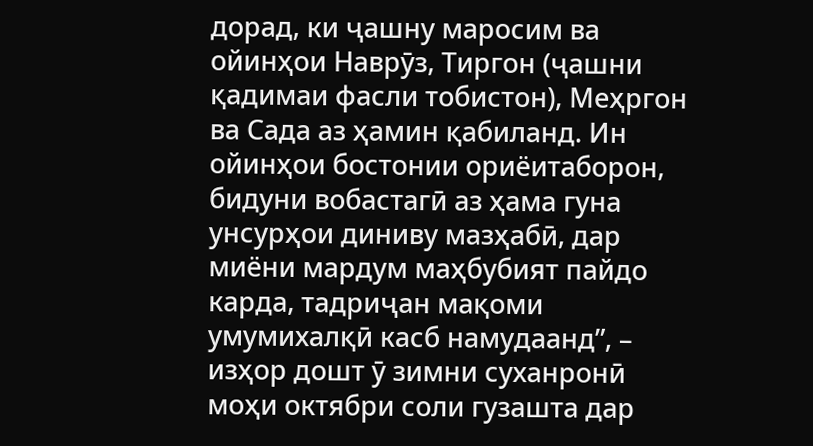дорад, ки ҷашну маросим ва ойинҳои Наврӯз, Тиргон (ҷашни қадимаи фасли тобистон), Меҳргон ва Сада аз ҳамин қабиланд. Ин ойинҳои бостонии ориёитаборон, бидуни вобастагӣ аз ҳама гуна унсурҳои диниву мазҳабӣ, дар миёни мардум маҳбубият пайдо карда, тадриҷан мақоми умумихалқӣ касб намудаанд”, – изҳор дошт ӯ зимни суханронӣ моҳи октябри соли гузашта дар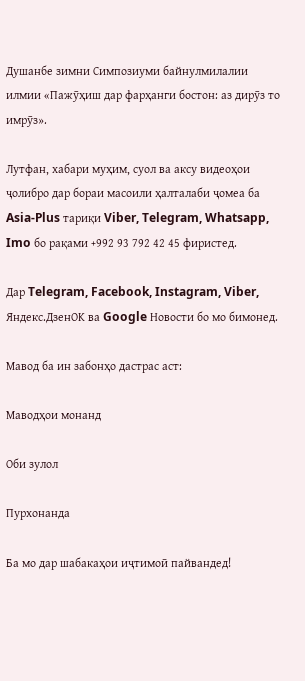Душанбе зимни Симпозиуми байнулмилалии илмии «Пажӯҳиш дар фарҳанги бостон: аз дирӯз то имрӯз».

Лутфан, хабари муҳим, суол ва аксу видеоҳои ҷолибро дар бораи масоили ҳалталаби ҷомеа ба Asia-Plus тариқи Viber, Telegram, Whatsapp, Imo бо рақами +992 93 792 42 45 фиристед.

Дар Telegram, Facebook, Instagram, Viber, Яндекс.ДзенOK ва Google Новости бо мо бимонед.

Мавод ба ин забонҳо дастрас аст:

Маводҳои монанд

Оби зулол

Пурхонанда

Ба мо дар шабакаҳои иҷтимоӣ пайвандед!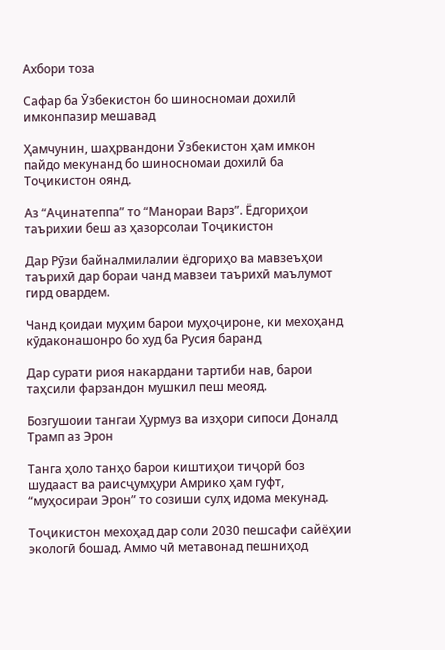Ахбори тоза

Сафар ба Ӯзбекистон бо шиносномаи дохилӣ имконпазир мешавад

Ҳамчунин, шаҳрвандони Ӯзбекистон ҳам имкон пайдо мекунанд бо шиносномаи дохилӣ ба Тоҷикистон оянд.

Аз “Аҷинатеппа” то “Манораи Варз”. Ёдгориҳои таърихии беш аз ҳазорсолаи Тоҷикистон

Дар Рӯзи байналмилалии ёдгориҳо ва мавзеъҳои таърихӣ дар бораи чанд мавзеи таърихӣ маълумот гирд овардем.

Чанд қоидаи муҳим барои муҳоҷироне, ки мехоҳанд кӯдаконашонро бо худ ба Русия баранд

Дар сурати риоя накардани тартиби нав, барои таҳсили фарзандон мушкил пеш меояд.

Бозгушоии тангаи Ҳурмуз ва изҳори сипоси Доналд Трамп аз Эрон

Танга ҳоло танҳо барои киштиҳои тиҷорӣ боз шудааст ва раисҷумҳури Амрико ҳам гуфт, “муҳосираи Эрон” то созиши сулҳ идома мекунад.

Тоҷикистон мехоҳад дар соли 2030 пешсафи сайёҳии экологӣ бошад. Аммо чӣ метавонад пешниҳод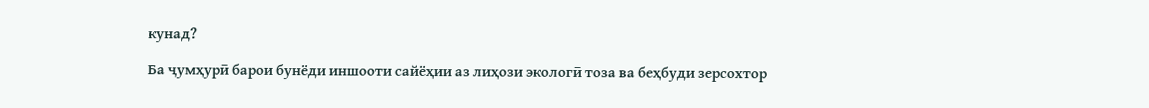кунад?

Ба ҷумҳурӣ барои бунёди иншооти сайёҳии аз лиҳози экологӣ тоза ва беҳбуди зерсохтор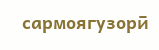сармоягузорӣ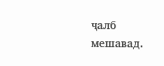ҷалб мешавад.